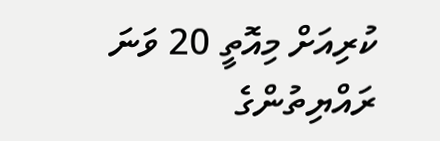ކުރިއަށް މިއޮތީ 20 ވަނަ ރައްޔިތުންގެ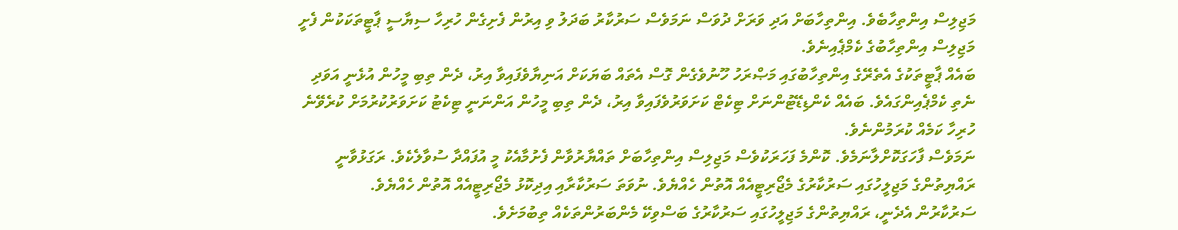މަޖިލިސް އިންތިހާބެވެ. އިންތިހާބަށް އަދި ވަރަށް ދުވަސް ނަމަވެސް ސަރުކާރު ބަދަލު ވި އިރުން ފެށިގެން ހުރިހާ ސިޔާސީ ޕާޓީތަކަކުން ފެށީ މަޖިލިސް އިންތިހާބުގެ ކެމްޕެއިނެވެ.
ބައެއް ޕާޓީތަކުގެ އެތެރޭގެ އިންތިހާބުގައި މަޞްރަހު ހޫނުވެގެން ގޮސް އެތައް ބަޔަކަށް އަނިޔާވެފައިވާ އިރު، ދެން ތިބި މީހުން އުޅެނީ އަވަދި ނެތި ކެމްޕެއިންގައެވެ. ބައެއް ކެންޑިޑޭޓުންނަށް ޓިކެޓް ކަށަވަރުވެފައިވާ އިރު، ދެން ތިބި މީހުން އަންނަނީ ޓިކެޓު ކަށަވަރުކުރުމަށް ކުރެވޭނެ ހުރިހާ ކަމެއް ކުރަމުންނެވެ.
ނަމަވެސް ފާހަގަކޮށްލާނަމެވެ. ކޮންމެ ފަހަރަކުވެސް މަޖިލިސް އިންތިހާބަށް ތައްޔާރުވާން ފެށުމާއެކު މީ އުފައްދާ ސުވާލެކެވެ. ރަގަޅުވާނީ ރައްޔިތުންގެ މަޖިލީހުގައި ސަރުކާރުގެ މެޖޯރިޓީއެއް އޮތުން ހެއްޔެވެ. ނުވަތަ ސަރުކާރާއި އިދިކޮޅު މެޖޯރިޓީއެއް އޮތުން ހެއްޔެވެ.
ސަރުކާރުން އެދެނީ، ރައްޔިތުންގެ މަޖިލީހުގައި ސަރުކާރުގެ ބަސްވިކޭ މެންބަރުންތަކެއް ތިބުމަށެވެ.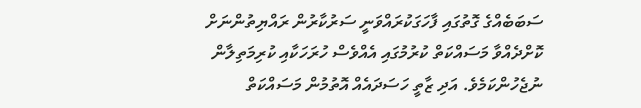ސަބަބެއްގެ ގޮތުގައި ފާހަގަކުރައްވަނީ ސަރުކާރުން ރައްޔިތުންނަށް ކޮށްދެއްވާ މަސައްކަތް ކުރުމުގައި އެއްވެސް ހުރަހަކާއި ކުރިމަތިލާން ނުޖެހުންކަމެވެ. އަދި ޒާތީ ހަސަދައެއް އޮތުމުން މަސައްކަތް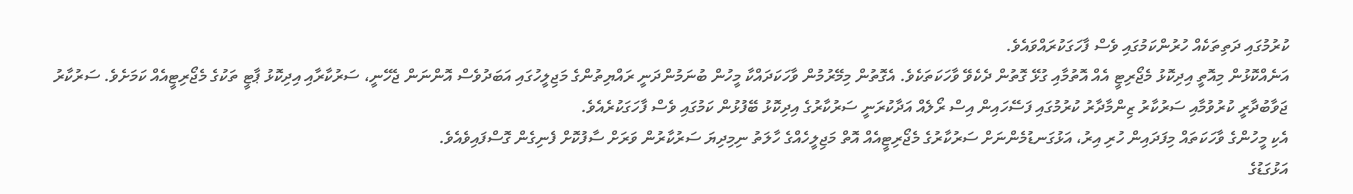ކުރުމުގައި ދަތިތަކެއް ހުރުންކަމުގައި ވެސް ފާހަގަކުރައްވައެވެ.
އަނެއްކޮޅުން މިއޮތީ އިދިކޮޅު މެޖޯރިޓީ އެއް އޮތުމާއި ގުޅޭ ގޮތުން ދެކެވޭ ވާހަކަތަކެވެ. އެގޮތުން މިމޭރުމުން ވާހަކަދައްކާ މީހުން ބުނަމުންދަނީ ރައްޔިތުންގެ މަޖިލީހުގައި އަބަދުވެސް އޮންނަން ޖެހޭނީ، ސަރުކާރާއި އިދިކޮޅު ޕާޓީ ތަކުގެ މެޖޯރިޓީއެއް ކަމަށެވެ. ސަރުކާރު ޖަވާބުދާރީ ކުރުވުމާއި ސަރުކާރު ޒިންމާދާރު ކުރުމުގައި ފަސޭހައިން އިސް ރޯލެއް އަދާކުރަނީ ސަރުކާރުގެ އިދިކޮޅު ބޭފުޅުން ކަމުގައި ވެސް ފާހަގަކުރެއެވެ.
އެކި މީހުންގެ ވާހަކަތައް މިފަދައިން ހުރި އިރު، އަޅުގަނޑުމެންނަށް ސަރުކާރުގެ މެޖޯރިޓީއެއް އޮތް މަޖިލީހެއްގެ ހާލަތު ނިމިދިޔަ ސަރުކާރުން ވަރަށް ސާފުކޮށް ފެނިގެން ގޮސްފައިވެއެވެ.
އަޅުގަޑުގެ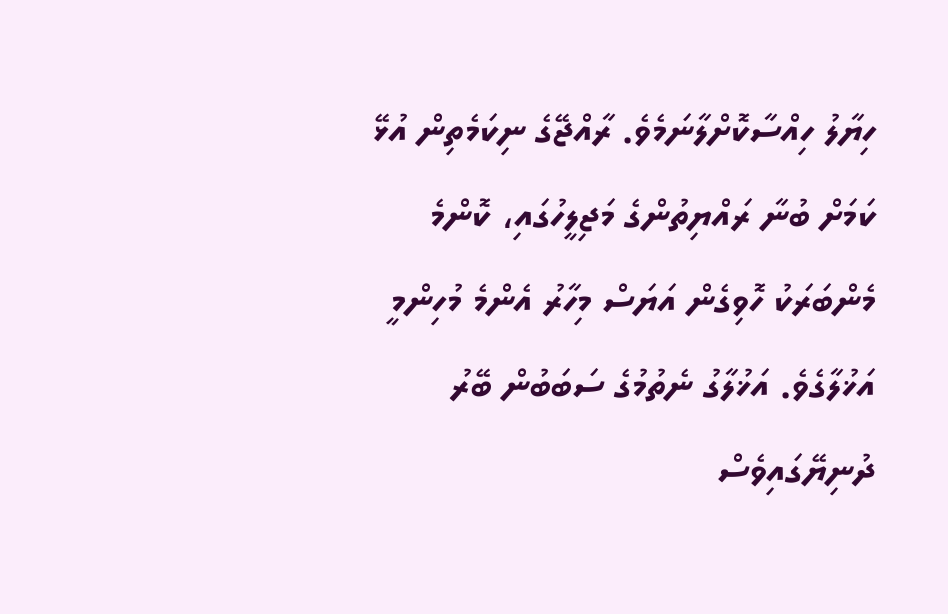ހިޔާލު ހިއްސާކޮށްލާނަމެވެ. ރާއްޖޭގެ ނިކަމެތިން އުޅޭ ކަމަށް ބުނާ ރައްޔިތުންގެ މަޖިލީހުގައި، ކޮންމެ މެންބަރަކު ހޮވިގެން އަޔަސް މިހާރު އެންމެ މުހިންމީ އަޚުލާގެވެ. އަޚުލާގު ނެތުމުގެ ސަބަބުން ބޭރު ދުނިޔޭގައިވެސް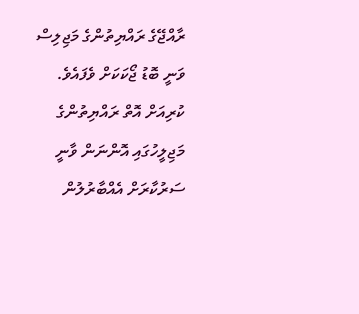ރާއްޖޭގެ ރައްޔިތުންގެ މަޖިލިސް ވަނީ ބޮޑު ޖޯކަކަށް ވެފައެވެ.
ކުރިއަށް އޮތް ރައްޔިތުންގެ މަޖިލީހުގައި އޮންނަން ވާނީ ސަރުކާރަށް އެއްބާރުލުން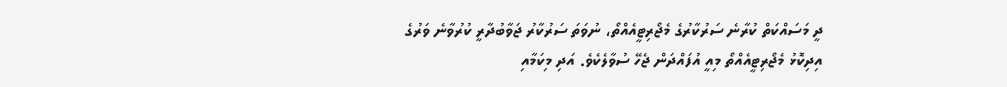ދީ މަސައްކަތް ކުރާނެ ސަރުކާރުގެ މެޖޯރިޓީއެއްތޯ، ނުވަތަ ސަރުކާރު ޖަވާބުދާރީ ކުރުވާނެ ވަރުގެ އިދިކޮޅު މެޖޯރިޓީއެއްތޯ މިއީ އުފައްދަން ޖެހޭ ސުވާލެކެވެ. އަދި މިކަމާއި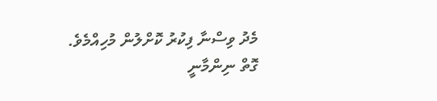މެދު ވިސްނާ ފިކުރު ކޮށްލުން މުހިއްމެވެ.
ގޮތް ނިންމާނީ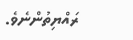ރައްޔިތުންނެވެ.